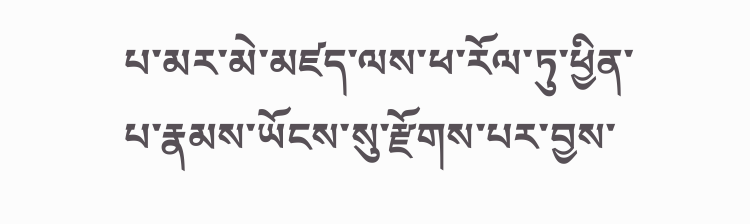པ་མར་མེ་མཛད་ལས་ཕ་རོལ་ཏུ་ཕྱིན་པ་རྣམས་ཡོངས་སུ་རྫོགས་པར་བྱས་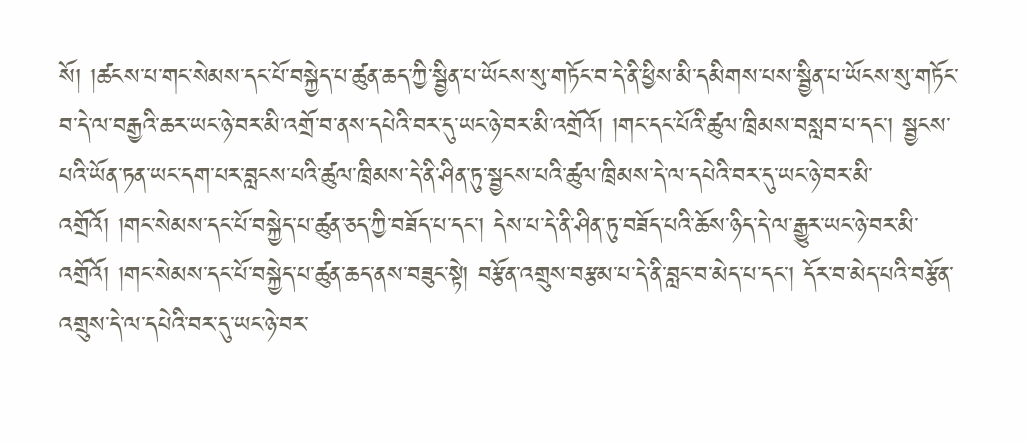སོ། །ཚངས་པ་གང་སེམས་དང་པོ་བསྐྱེད་པ་ཚུན་ཆད་ཀྱི་སྦྱིན་པ་ཡོངས་སུ་གཏོང་བ་དེ་ནི་ཕྱིས་མི་དམིགས་པས་སྦྱིན་པ་ཡོངས་སུ་གཏོང་བ་དེ་ལ་བརྒྱའི་ཆར་ཡང་ཉེ་བར་མི་འགྲོ་བ་ནས་དཔེའི་བར་དུ་ཡང་ཉེ་བར་མི་འགྲོའོ། །གང་དང་པོའི་ཚུལ་ཁྲིམས་བསླབ་པ་དང་། སྦྱངས་པའི་ཡོན་ཏན་ཡང་དག་པར་བླངས་པའི་ཚུལ་ཁྲིམས་དེ་ནི་ཤིན་ཏུ་སྦྱངས་པའི་ཚུལ་ཁྲིམས་དེ་ལ་དཔེའི་བར་དུ་ཡང་ཉེ་བར་མི་འགྲོའོ། །གང་སེམས་དང་པོ་བསྐྱེད་པ་ཚུན་ཅད་ཀྱི་བཟོད་པ་དང་། དེས་པ་དེ་ནི་ཤིན་ཏུ་བཟོད་པའི་ཆོས་ཉིད་དེ་ལ་རྒྱུར་ཡང་ཉེ་བར་མི་འགྲོའོ། །གང་སེམས་དང་པོ་བསྐྱེད་པ་ཚུན་ཆད་ནས་བཟུང་སྟེ། བརྩོན་འགྲུས་བརྩམ་པ་དེ་ནི་བླང་བ་མེད་པ་དང་། དོར་བ་མེད་པའི་བརྩོན་འགྲུས་དེ་ལ་དཔེའི་བར་དུ་ཡང་ཉེ་བར་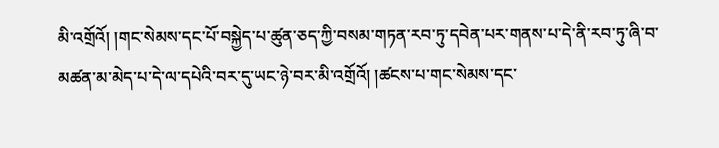མི་འགྲོའོ། །གང་སེམས་དང་པོ་བསྐྱེད་པ་ཚུན་ཅད་ཀྱི་བསམ་གཏན་རབ་ཏུ་དབེན་པར་གནས་པ་དེ་ནི་རབ་ཏུ་ཞི་བ་མཚན་མ་མེད་པ་དེ་ལ་དཔེའི་བར་དུ་ཡང་ཉེ་བར་མི་འགྲོའོ། །ཚངས་པ་གང་སེམས་དང་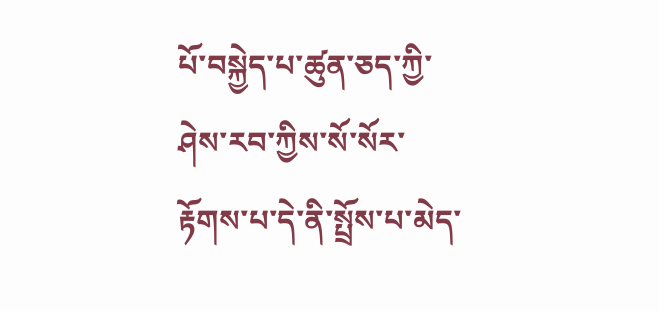པོ་བསྐྱེད་པ་ཚུན་ཅད་ཀྱི་ཤེས་རབ་ཀྱིས་སོ་སོར་རྟོགས་པ་དེ་ནི་སྤྲོས་པ་མེད་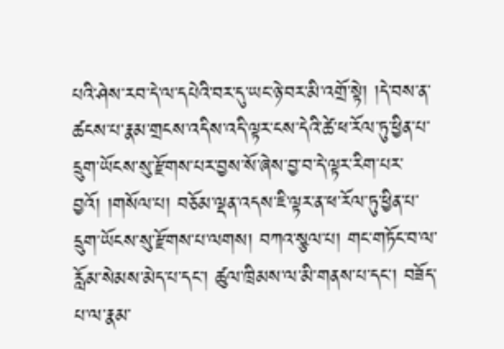པའི་ཤེས་རབ་དེ་ལ་དཔེའི་བར་དུ་ཡང་ཉེ་བར་མི་འགྲོ་སྟེ། །དེ་བས་ན་ཚངས་པ་རྣམ་གྲངས་འདིས་འདི་ལྟར་ངས་དེའི་ཚེ་ཕ་རོལ་ཏུ་ཕྱིན་པ་དྲུག་ཡོངས་སུ་རྫོགས་པར་བྱས་སོ་ཞེས་བྱ་བ་དེ་ལྟར་རིག་པར་བྱའོ། །གསོལ་པ། བཅོམ་ལྡན་འདས་ཇི་ལྟར་ན་ཕ་རོལ་ཏུ་ཕྱིན་པ་དྲུག་ཡོངས་སུ་རྫོགས་པ་ལགས། བཀའ་སྩལ་པ། གང་གཏོང་བ་ལ་རློམ་སེམས་མེད་པ་དང་། ཚུལ་ཁྲིམས་ལ་མི་གནས་པ་དང་། བཟོད་པ་ལ་རྣམ་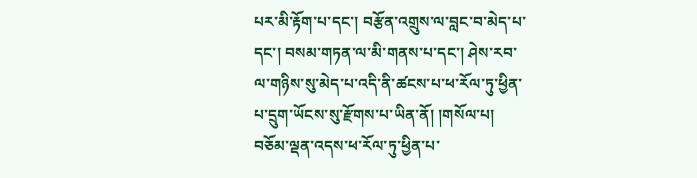པར་མི་རྟོག་པ་དང་། བརྩོན་འགྲུས་ལ་བླང་བ་མེད་པ་དང་། བསམ་གཏན་ལ་མི་གནས་པ་དང་། ཤེས་རབ་ལ་གཉིས་སུ་མེད་པ་འདི་ནི་ཚངས་པ་ཕ་རོལ་ཏུ་ཕྱིན་པ་དྲུག་ཡོངས་སུ་རྫོགས་པ་ཡིན་ནོ། །གསོལ་པ། བཅོམ་ལྡན་འདས་ཕ་རོལ་ཏུ་ཕྱིན་པ་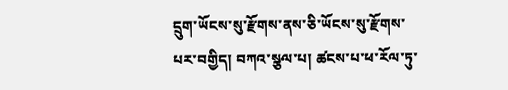དྲུག་ཡོངས་སུ་རྫོགས་ནས་ཅི་ཡོངས་སུ་རྫོགས་པར་བགྱིད། བཀའ་སྩལ་པ། ཚངས་པ་ཕ་རོལ་ཏུ་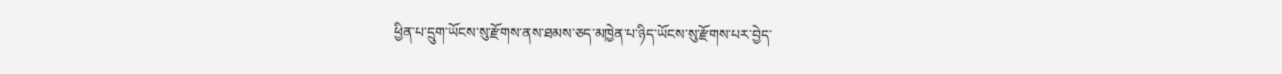ཕྱིན་པ་དྲུག་ཡོངས་སུ་རྫོགས་ནས་ཐམས་ཅད་མཁྱེན་པ་ཉིད་ཡོངས་སུ་རྫོགས་པར་བྱེད་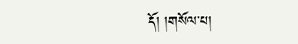དོ། །གསོལ་པ།